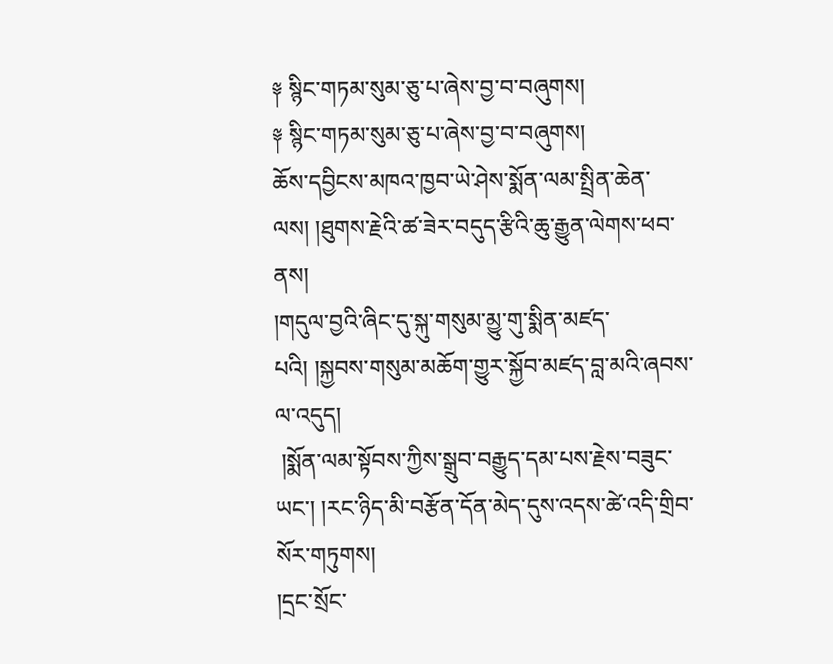༈ སྙིང་གཏམ་སུམ་ཅུ་པ་ཞེས་བྱ་བ་བཞུགས།
༈ སྙིང་གཏམ་སུམ་ཅུ་པ་ཞེས་བྱ་བ་བཞུགས།
ཆོས་དབྱིངས་མཁའ་ཁྱབ་ཡེ་ཤེས་སྨོན་ལམ་སྤྲིན་ཆེན་ལས། །ཐུགས་རྗེའི་ཚ་ཟེར་བདུད་རྩིའི་ཆུ་རྒྱུན་ལེགས་ཕབ་ནས།
།གདུལ་བྱའི་ཞིང་དུ་སྐུ་གསུམ་མྱུ་གུ་སྨིན་མཛད་པའི། །སྐྱབས་གསུམ་མཆོག་གྱུར་སྐྱོབ་མཛད་བླ་མའི་ཞབས་ལ་འདུད།
 །སྨོན་ལམ་སྟོབས་ཀྱིས་སྒྲུབ་བརྒྱུད་དམ་པས་རྗེས་བཟུང་ཡང་། །རང་ཉིད་མི་བརྩོན་དོན་མེད་དུས་འདས་ཚེ་འདི་གྲིབ་སོར་གཏུགས།
།དྲང་སྲོང་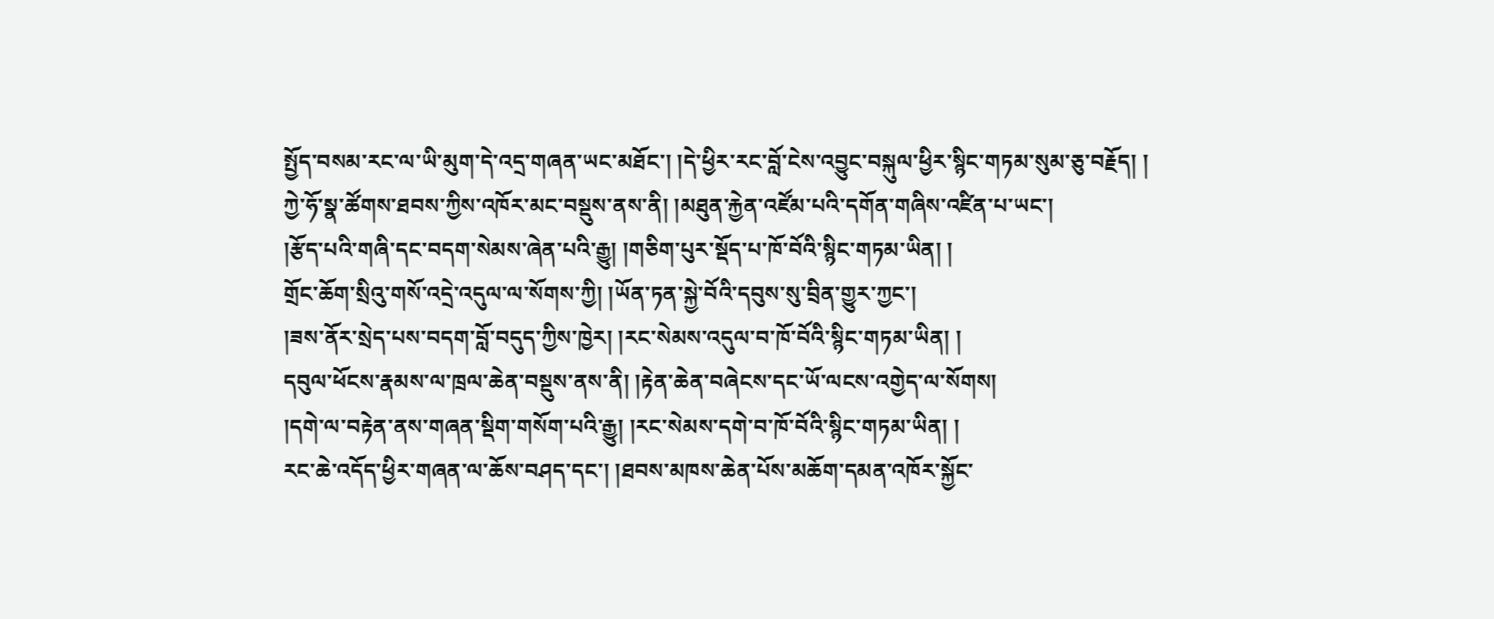སྤྱོད་བསམ་རང་ལ་ཡི་མུག་དེ་འདྲ་གཞན་ཡང་མཐོང་། །དེ་ཕྱིར་རང་བློ་ངེས་འབྱུང་བསྐུལ་ཕྱིར་སྙིང་གཏམ་སུམ་ཅུ་བརྗོད། །
ཀྱེ་ཧོ་སྣ་ཚོགས་ཐབས་ཀྱིས་འཁོར་མང་བསྡུས་ནས་ནི། །མཐུན་རྐྱེན་འཛོམ་པའི་དགོན་གཞིས་འཛིན་པ་ཡང་།
།རྩོད་པའི་གཞི་དང་བདག་སེམས་ཞེན་པའི་རྒྱུ། །གཅིག་པུར་སྡོད་པ་ཁོ་བོའི་སྙིང་གཏམ་ཡིན། །
གྲོང་ཆོག་སྲིའུ་གསོ་འདྲེ་འདུལ་ལ་སོགས་ཀྱི། །ཡོན་ཏན་སྐྱེ་བོའི་དབུས་སུ་བྲིན་གྱུར་ཀྱང་།
།ཟས་ནོར་སྲེད་པས་བདག་བློ་བདུད་ཀྱིས་ཁྱེར། །རང་སེམས་འདུལ་བ་ཁོ་བོའི་སྙིང་གཏམ་ཡིན། །
དབུལ་ཕོངས་རྣམས་ལ་ཁྲལ་ཆེན་བསྡུས་ནས་ནི། །རྟེན་ཆེན་བཞེངས་དང་ཡོ་ལངས་འགྱེད་ལ་སོགས།
།དགེ་ལ་བརྟེན་ནས་གཞན་སྡིག་གསོག་པའི་རྒྱུ། །རང་སེམས་དགེ་བ་ཁོ་བོའི་སྙིང་གཏམ་ཡིན། །
རང་ཆེ་འདོད་ཕྱིར་གཞན་ལ་ཆོས་བཤད་དང་། །ཐབས་མཁས་ཆེན་པོས་མཆོག་དམན་འཁོར་སྐྱོང་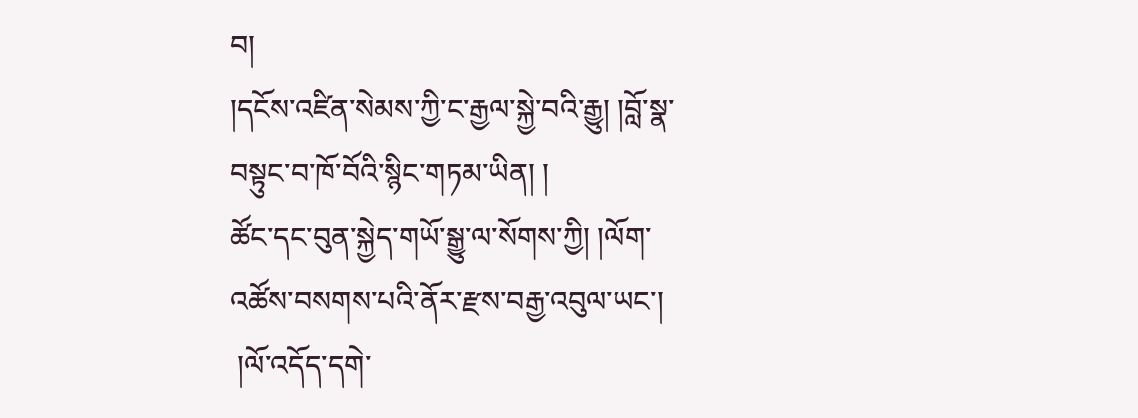བ།
།དངོས་འཛིན་སེམས་ཀྱི་ང་རྒྱལ་སྐྱེ་བའི་རྒྱུ། །བློ་སྣ་བསྟུང་བ་ཁོ་བོའི་སྙིང་གཏམ་ཡིན། །
ཚོང་དང་བུན་སྐྱེད་གཡོ་སྒྱུ་ལ་སོགས་ཀྱི། །ལོག་འཚོས་བསགས་པའི་ནོར་རྫས་བརྒྱ་འབུལ་ཡང་།
 །ལོ་འདོད་དགེ་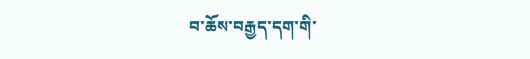བ་ཆོས་བརྒྱད་དག་གི་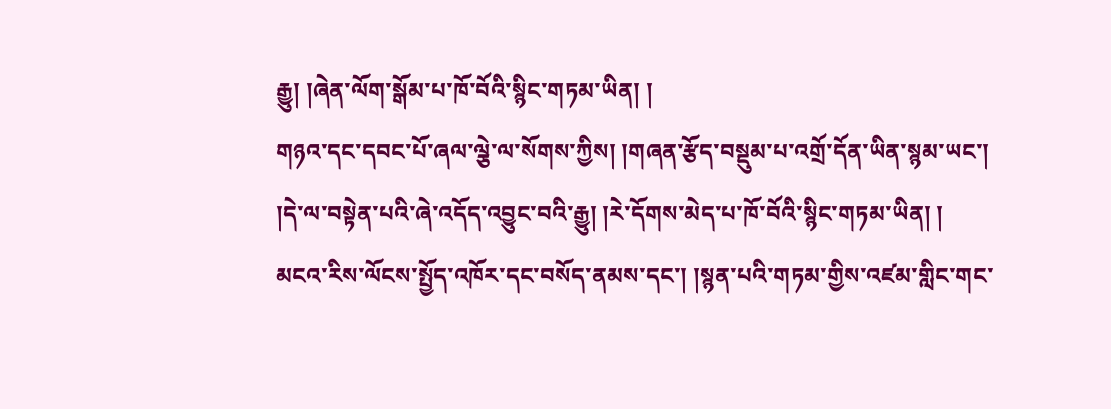རྒྱུ། །ཞེན་ལོག་སྒོམ་པ་ཁོ་བོའི་སྙིང་གཏམ་ཡིན། །
གཉའ་དང་དབང་པོ་ཞལ་ལྕེ་ལ་སོགས་ཀྱིས། །གཞན་རྩོད་བསྡུམ་པ་འགྲོ་དོན་ཡིན་སྙམ་ཡང་།
།དེ་ལ་བསྟེན་པའི་ཞེ་འདོད་འབྱུང་བའི་རྒྱུ། །རེ་དོགས་མེད་པ་ཁོ་བོའི་སྙིང་གཏམ་ཡིན། །
མངའ་རིས་ལོངས་སྤྱོད་འཁོར་དང་བསོད་ནམས་དང་། །སྙན་པའི་གཏམ་གྱིས་འཛམ་གླིང་གང་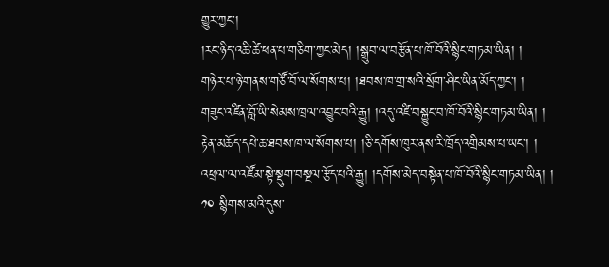གྱུར་ཀྱང་།
།རང་ཉིད་འཆི་ཚེ་ཕན་པ་གཅིག་ཀྱང་མེད། །སྒྲུབ་ལ་བརྩོན་པ་ཁོ་བོའི་སྙིང་གཏམ་ཡིན། །
གཉེར་པ་ཉེ་གནས་གཙོ་བོ་ལ་སོགས་པ། །ཐབས་ཁ་གྲ་སའི་སྲོག་ཤིང་ཡིན་མོད་ཀྱང་། །
གཟུང་འཛིན་བློ་ཡི་སེམས་ཁྲལ་འབྱུང་བའི་རྒྱུ། །འདུ་འཛི་བསྐྱུང་བ་ཁོ་བོའི་སྙིང་གཏམ་ཡིན། །
རྟེན་མཆོད་དཔེ་ཆ་ཐབས་ཁ་ལ་སོགས་པ། །ཅི་དགོས་ཁུར་ནས་རི་ཁྲོད་འགྲིམས་པ་ཡང་། །
འཕྲལ་ལ་འཛོམ་སྟེ་སྡུག་བསྔལ་རྩོད་པའི་རྒྱུ། །དགོས་མེད་བསྟེན་པ་ཁོ་བོའི་སྙིང་གཏམ་ཡིན། །
༡༠ སྙིགས་མའི་དུས་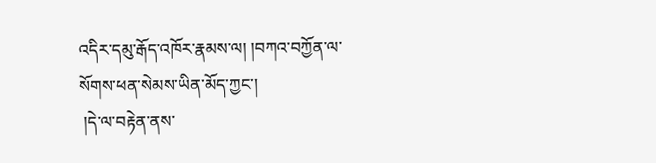འདིར་དམུ་རྒོད་འཁོར་རྣམས་ལ། །བཀའ་བཀྱོན་ལ་སོགས་ཕན་སེམས་ཡིན་མོད་ཀྱང་།
 །དེ་ལ་བརྟེན་ནས་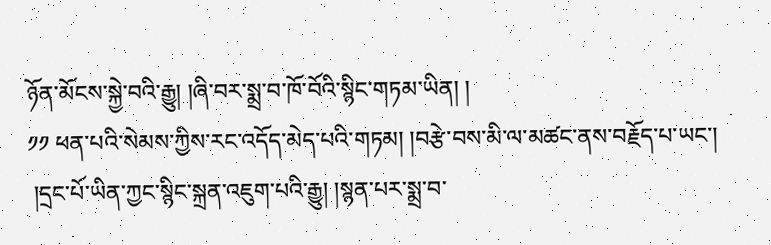ཉོན་མོངས་སྐྱེ་བའི་རྒྱུ། །ཞི་བར་སྨྲ་བ་ཁོ་བོའི་སྙིང་གཏམ་ཡིན། །
༡༡ ཕན་པའི་སེམས་ཀྱིས་རང་འདོད་མེད་པའི་གཏམ། །བརྩེ་བས་མི་ལ་མཚང་ནས་བརྗོད་པ་ཡང་།
 །དྲང་པོ་ཡིན་ཀྱང་སྙིང་སྐྲན་འཇུག་པའི་རྒྱུ། །སྙན་པར་སྨྲ་བ་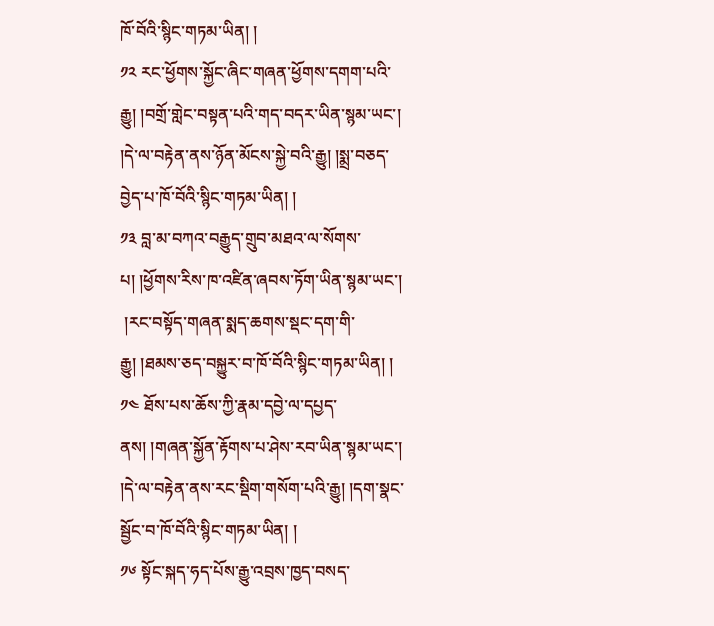ཁོ་བོའི་སྙིང་གཏམ་ཡིན། །
༡༢ རང་ཕྱོགས་སྐྱོང་ཞིང་གཞན་ཕྱོགས་དགག་པའི་རྒྱུ། །བགྲོ་གླེང་བསྟན་པའི་གད་བདར་ཡིན་སྙམ་ཡང་།
།དེ་ལ་བརྟེན་ནས་ཉོན་མོངས་སྐྱེ་བའི་རྒྱུ། །སྨྲ་བཅད་བྱེད་པ་ཁོ་བོའི་སྙིང་གཏམ་ཡིན། །
༡༣ བླ་མ་བཀའ་བརྒྱུད་གྲུབ་མཐའ་ལ་སོགས་པ། །ཕྱོགས་རིས་ཁ་འཛིན་ཞབས་ཏོག་ཡིན་སྙམ་ཡང་།
 །རང་བསྟོད་གཞན་སྨད་ཆགས་སྡང་དག་གི་རྒྱུ། །ཐམས་ཅད་བསྐྱུར་བ་ཁོ་བོའི་སྙིང་གཏམ་ཡིན། །
༡༤ ཐོས་པས་ཆོས་ཀྱི་རྣམ་དབྱེ་ལ་དཔྱད་ནས། །གཞན་སྐྱོན་རྟོགས་པ་ཤེས་རབ་ཡིན་སྙམ་ཡང་།
།དེ་ལ་བརྟེན་ནས་རང་སྡིག་གསོག་པའི་རྒྱུ། །དག་སྣང་སྦྱོང་བ་ཁོ་བོའི་སྙིང་གཏམ་ཡིན། །
༡༦ སྟོང་སྐད་ཧད་པོས་རྒྱུ་འབྲས་ཁྱད་བསད་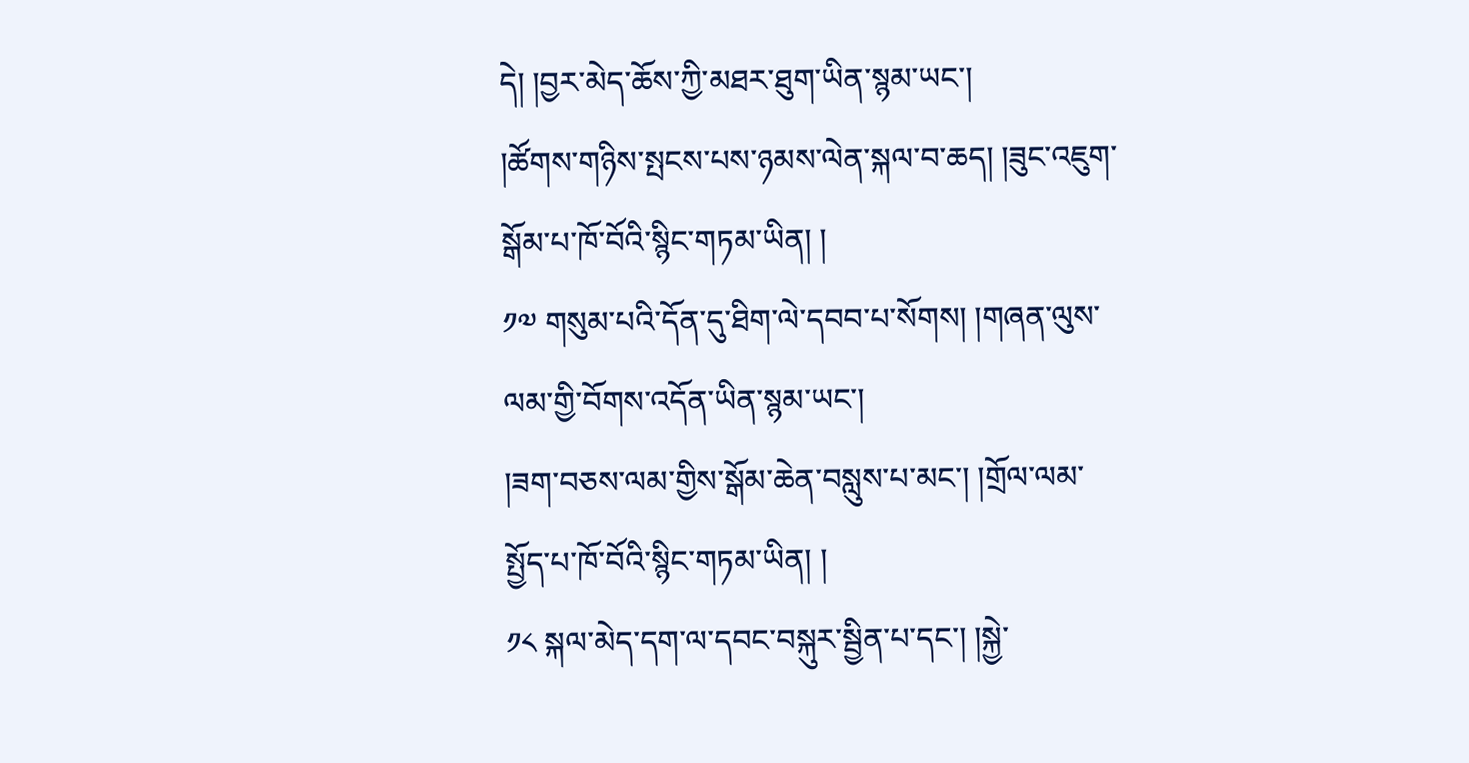དེ། །བྱར་མེད་ཆོས་ཀྱི་མཐར་ཐུག་ཡིན་སྙམ་ཡང་།
།ཚོགས་གཉིས་སྤངས་པས་ཉམས་ལེན་སྐལ་བ་ཆད། །ཟུང་འཇུག་སྒོམ་པ་ཁོ་བོའི་སྙིང་གཏམ་ཡིན། །
༡༧ གསུམ་པའི་དོན་དུ་ཐིག་ལེ་དབབ་པ་སོགས། །གཞན་ལུས་ལམ་གྱི་བོགས་འདོན་ཡིན་སྙམ་ཡང་།
།ཟག་བཅས་ལམ་གྱིས་སྒོམ་ཆེན་བསླུས་པ་མང་། །གྲོལ་ལམ་སྤྱོད་པ་ཁོ་བོའི་སྙིང་གཏམ་ཡིན། །
༡༨ སྐལ་མེད་དག་ལ་དབང་བསྐུར་སྦྱིན་པ་དང་། །སྐྱེ་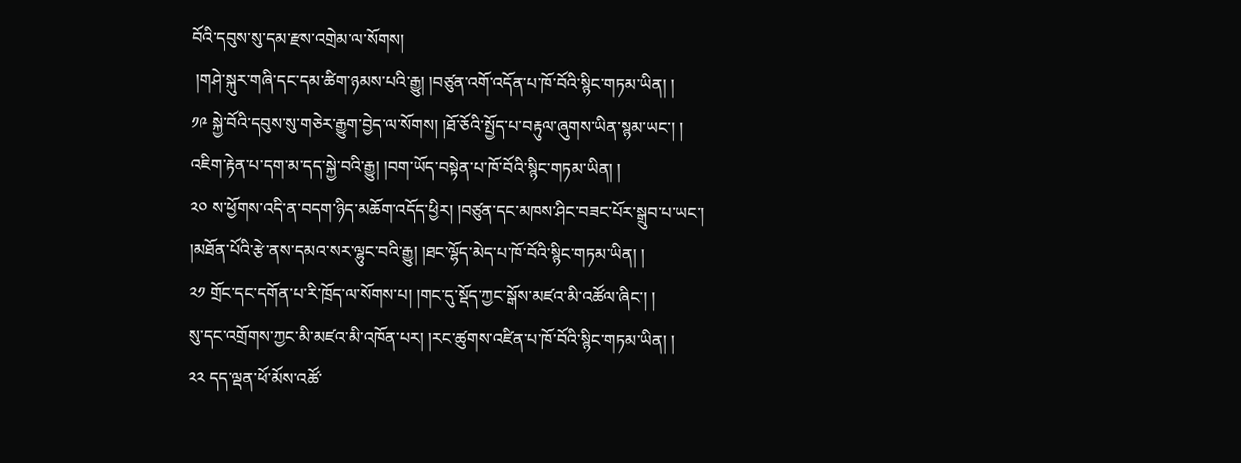བོའི་དབུས་སུ་དམ་རྫས་འགྲེམ་ལ་སོགས།
 །གཤེ་སྐུར་གཞི་དང་དམ་ཚིག་ཉམས་པའི་རྒྱུ། །བཙུན་འགོ་འདོན་པ་ཁོ་བོའི་སྙིང་གཏམ་ཡིན། །
༡༩ སྐྱེ་བོའི་དབུས་སུ་གཅེར་རྒྱུག་བྱེད་ལ་སོགས། །ཐོ་ཅོའི་སྤྱོད་པ་བརྟུལ་ཞུགས་ཡིན་སྙམ་ཡང་། །
འཇིག་རྟེན་པ་དག་མ་དད་སྐྱེ་བའི་རྒྱུ། །བག་ཡོད་བསྟེན་པ་ཁོ་བོའི་སྙིང་གཏམ་ཡིན། །
༢༠ ས་ཕྱོགས་འདི་ན་བདག་ཉིད་མཆོག་འདོད་ཕྱིར། །བཙུན་དང་མཁས་ཤིང་བཟང་པོར་སྒྲུབ་པ་ཡང་།
།མཐོན་པོའི་རྩེ་ནས་དམའ་སར་ལྷུང་བའི་རྒྱུ། །ཐང་ལྷོད་མེད་པ་ཁོ་བོའི་སྙིང་གཏམ་ཡིན། །
༢༡ གྲོང་དང་དགོན་པ་རི་ཁྲོད་ལ་སོགས་པ། །གང་དུ་སྡོད་ཀྱང་སྒོས་མཛའ་མི་འཚོལ་ཞིང་། །
སུ་དང་འགྲོགས་ཀྱང་མི་མཛའ་མི་འཁོན་པར། །རང་ཚུགས་འཛིན་པ་ཁོ་བོའི་སྙིང་གཏམ་ཡིན། །
༢༢ དད་ལྡན་ཕོ་མོས་འཚོ་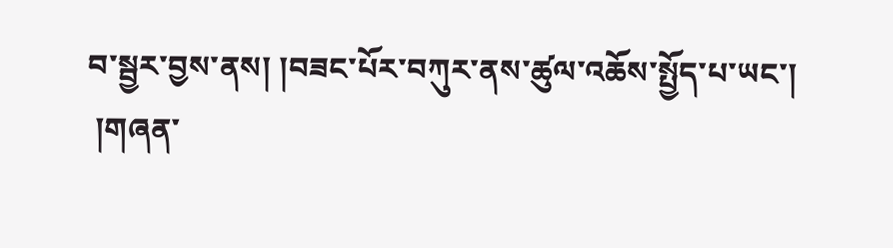བ་སྦྱར་བྱས་ནས། །བཟང་པོར་བཀུར་ནས་ཚུལ་འཆོས་སྤྱོད་པ་ཡང་།
 །གཞན་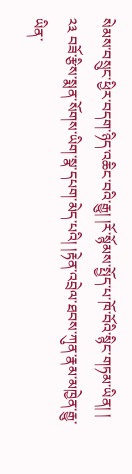སེམས་བསྲུང་ཕྱིར་བདག་ཉིད་འཆིང་བའི་རྒྱུ། །རོ་སྙོམས་སྤྱོད་པ་ཁོ་བོའི་སྙིང་གཏམ་ཡིན། །
༢༣ བཟོ་རྩིས་སྨན་སོགས་ཡིག་སྣ་དཔག་མེད་པའི། །རྟེན་འབྲེལ་ཐབས་ཀུན་རྣམ་མཁྱེན་རྒྱུ་ཡིན་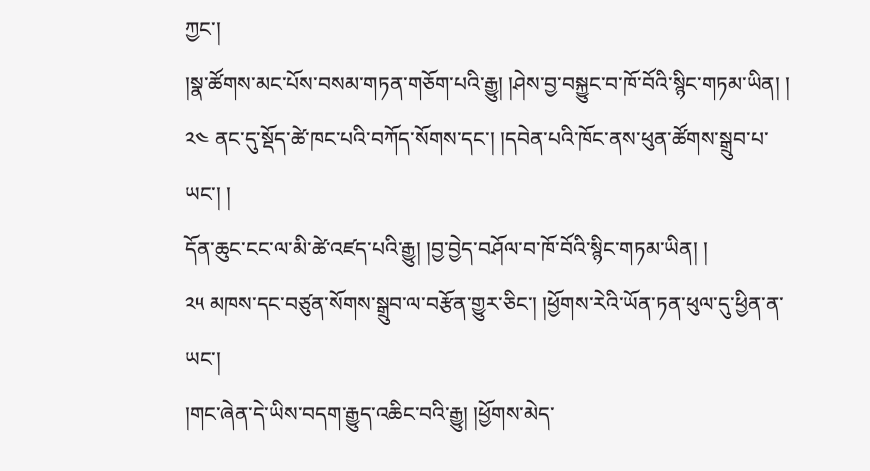ཀྱང་།
།སྣ་ཚོགས་མང་པོས་བསམ་གཏན་གཅོག་པའི་རྒྱུ། །ཤེས་བྱ་བསྐྱུང་བ་ཁོ་བོའི་སྙིང་གཏམ་ཡིན། །
༢༤ ནང་དུ་སྡོད་ཚེ་ཁང་པའི་བཀོད་སོགས་དང་། །དབེན་པའི་ཁོང་ནས་ཕུན་ཚོགས་སྒྲུབ་པ་ཡང་། །
དོན་ཆུང་ངང་ལ་མི་ཚེ་འཛད་པའི་རྒྱུ། །བྱ་བྱེད་བཤོལ་བ་ཁོ་བོའི་སྙིང་གཏམ་ཡིན། །
༢༥ མཁས་དང་བཙུན་སོགས་སྒྲུབ་ལ་བརྩོན་གྱུར་ཅིང་། །ཕྱོགས་རེའི་ཡོན་ཏན་ཕུལ་དུ་ཕྱིན་ན་ཡང་།
།གང་ཞེན་དེ་ཡིས་བདག་རྒྱུད་འཆིང་བའི་རྒྱུ། །ཕྱོགས་མེད་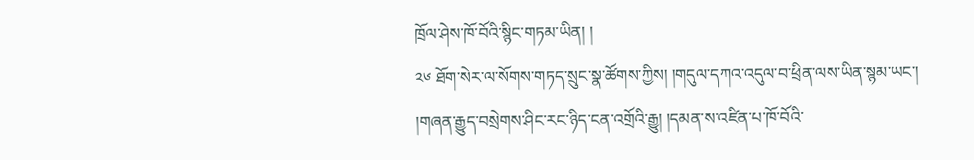ཁྲོལ་ཤེས་ཁོ་བོའི་སྙིང་གཏམ་ཡིན། །
༢༦ ཐོག་སེར་ལ་སོགས་གཏད་སྲུང་སྣ་ཚོགས་ཀྱིས། །གདུལ་དཀའ་འདུལ་བ་ཕྲིན་ལས་ཡིན་སྙམ་ཡང་།
།གཞན་རྒྱུད་བསྲེགས་ཤིང་རང་ཉིད་ངན་འགྲོའི་རྒྱུ། །དམན་ས་འཛིན་པ་ཁོ་བོའི་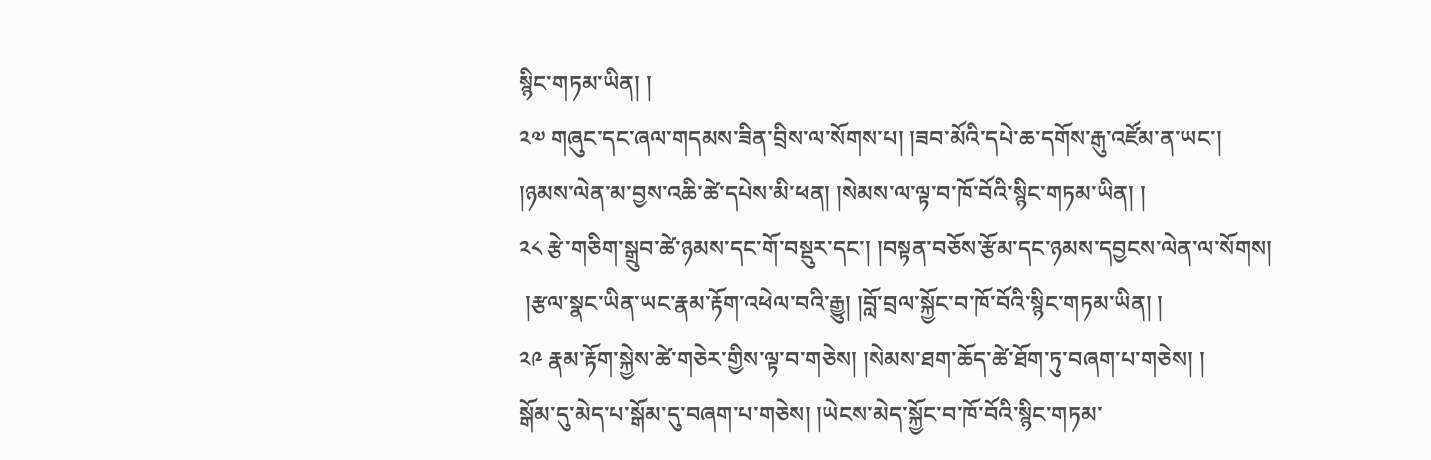སྙིང་གཏམ་ཡིན། །
༢༧ གཞུང་དང་ཞལ་གདམས་ཟིན་བྲིས་ལ་སོགས་པ། །ཟབ་མོའི་དཔེ་ཆ་དགོས་རྒུ་འཛོམ་ན་ཡང་།
།ཉམས་ལེན་མ་བྱས་འཆི་ཚེ་དཔེས་མི་ཕན། །སེམས་ལ་ལྟ་བ་ཁོ་བོའི་སྙིང་གཏམ་ཡིན། །
༢༨ རྩེ་གཅིག་སྒྲུབ་ཚེ་ཉམས་དང་གོ་བསྡུར་དང་། །བསྟན་བཅོས་རྩོམ་དང་ཉམས་དབྱངས་ལེན་ལ་སོགས།
 །རྩལ་སྣང་ཡིན་ཡང་རྣམ་རྟོག་འཕེལ་བའི་རྒྱུ། །བློ་བྲལ་སྐྱོང་བ་ཁོ་བོའི་སྙིང་གཏམ་ཡིན། །
༢༩ རྣམ་རྟོག་སྐྱེས་ཚེ་གཅེར་གྱིས་ལྟ་བ་གཅེས། །སེམས་ཐག་ཆོད་ཚེ་ཐོག་ཏུ་བཞག་པ་གཅེས། །
སྒོམ་དུ་མེད་པ་སྒོམ་དུ་བཞག་པ་གཅེས། །ཡེངས་མེད་སྐྱོང་བ་ཁོ་བོའི་སྙིང་གཏམ་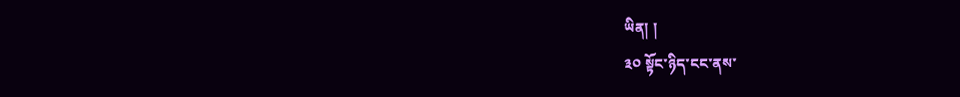ཡིན། །
༣༠ སྟོང་ཉིད་ངང་ནས་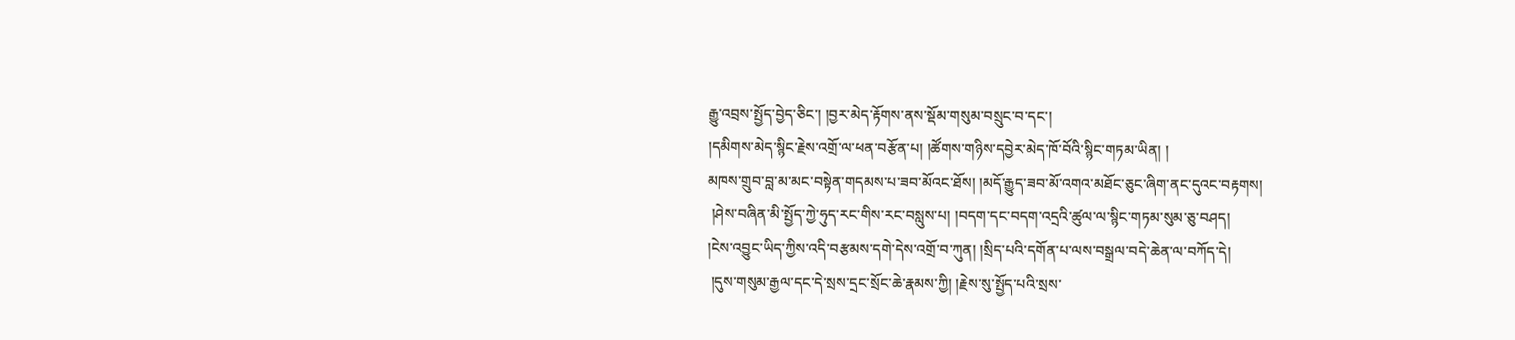རྒྱུ་འབྲས་སྤྱོད་བྱེད་ཅིང་། །བྱར་མེད་རྟོགས་ནས་སྡོམ་གསུམ་བསྲུང་བ་དང་།
།དམིགས་མེད་སྙིང་རྗེས་འགྲོ་ལ་ཕན་བརྩོན་པ། །ཚོགས་གཉིས་དབྱེར་མེད་ཁོ་བོའི་སྙིང་གཏམ་ཡིན། །
མཁས་གྲུབ་བླ་མ་མང་བསྟེན་གདམས་པ་ཟབ་མོའང་ཐོས། །མདོ་རྒྱུད་ཟབ་མོ་འགའ་མཐོང་ཅུང་ཞིག་ནང་དུའང་བརྟགས།
 །ཤེས་བཞིན་མི་སྤྱོད་ཀྱེ་ཧུད་རང་གིས་རང་བསླུས་པ། །བདག་དང་བདག་འདྲའི་ཚུལ་ལ་སྙིང་གཏམ་སུམ་ཅུ་བཤད།
།ངེས་འབྱུང་ཡིད་ཀྱིས་འདི་བརྩམས་དགེ་དེས་འགྲོ་བ་ཀུན། །སྲིད་པའི་དགོན་པ་ལས་བསྒྲལ་བདེ་ཆེན་ལ་བཀོད་དེ།
 །དུས་གསུམ་རྒྱལ་དང་དེ་སྲས་དྲང་སྲོང་ཆེ་རྣམས་ཀྱི། །རྗེས་སུ་སྤྱོད་པའི་སྲས་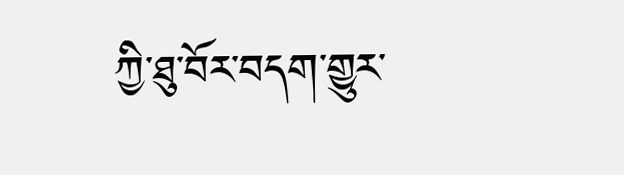ཀྱི་ཐུ་བོར་བདག་གྱུར་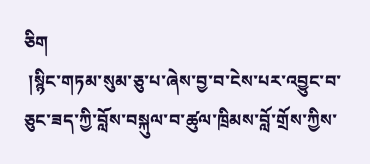ཅིག
 །སྙིང་གཏམ་སུམ་ཅུ་པ་ཞེས་བྱ་བ་ངེས་པར་འབྱུང་བ་ཅུང་ཟད་ཀྱི་བློས་བསྐུལ་བ་ཚུལ་ཁྲིམས་བློ་གྲོས་ཀྱིས་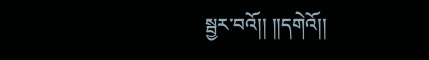སྦྱར་བའོ།། །།དགེའོ།།